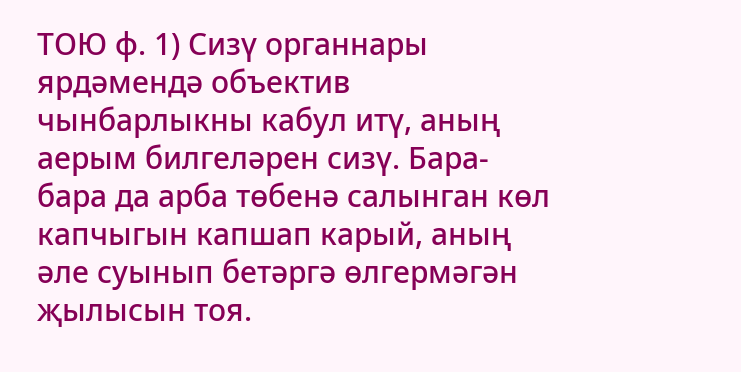ТОЮ ф. 1) Сизү органнары ярдәмендә объектив чынбарлыкны кабул итү, аның аерым билгеләрен сизү. Бара-бара да арба төбенә салынган көл капчыгын капшап карый, аның әле суынып бетәргә өлгермәгән җылысын тоя.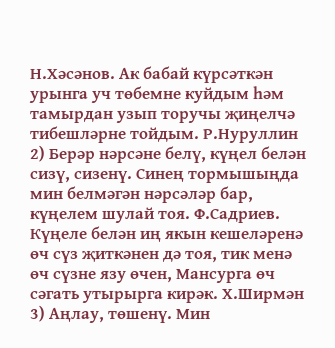Н.Хәсәнов. Ак бабай күрсәткән урынга уч төбемне куйдым һәм тамырдан узып торучы җиңелчә тибешләрне тойдым. Р.Нуруллин 2) Берәр нәрсәне белү, күңел белән сизү, сизенү. Синең тормышыңда мин белмәгән нәрсәләр бар, күңелем шулай тоя. Ф.Садриев. Күңеле белән иң якын кешеләренә өч сүз җиткәнен дә тоя, тик менә өч сүзне язу өчен, Мансурга өч сәгать утырырга кирәк. Х.Ширмән 3) Аңлау, төшенү. Мин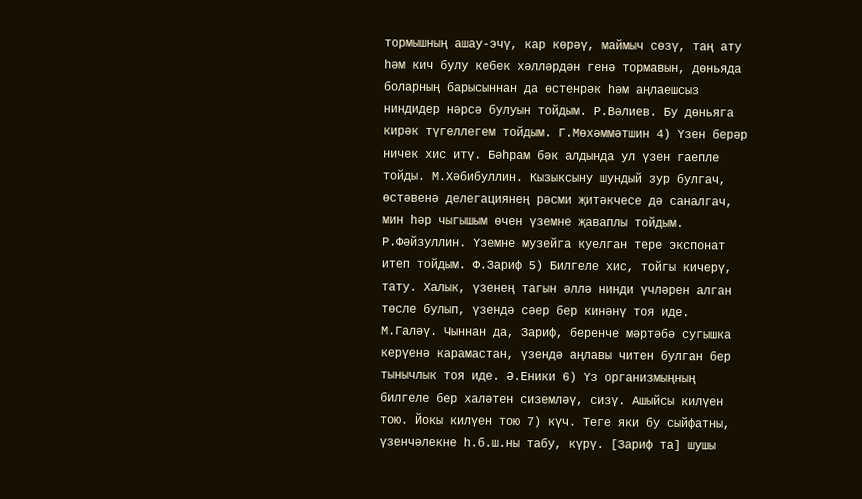тормышның ашау-эчү, кар көрәү, маймыч сөзү, таң ату һәм кич булу кебек хәлләрдән генә тормавын, дөньяда боларның барысыннан да өстенрәк һәм аңлаешсыз ниндидер нәрсә булуын тойдым. Р.Вәлиев. Бу дөньяга кирәк түгеллегем тойдым. Г.Мөхәммәтшин 4) Үзен берәр ничек хис итү. Бәһрам бәк алдында ул үзен гаепле тойды. М.Хәбибуллин. Кызыксыну шундый зур булгач, өстәвенә делегациянең рәсми җитәкчесе дә саналгач, мин һәр чыгышым өчен үземне җаваплы тойдым. Р.Фәйзуллин. Үземне музейга куелган тере экспонат итеп тойдым. Ф.Зариф 5) Билгеле хис, тойгы кичерү, тату. Халык, үзенең тагын әллә нинди үчләрен алган төсле булып, үзендә сәер бер кинәнү тоя иде. М.Галәү. Чыннан да, Зариф, беренче мәртәбә сугышка керүенә карамастан, үзендә аңлавы читен булган бер тынычлык тоя иде. Ә.Еники 6) Үз организмыңның билгеле бер халәтен сиземләү, сизү. Ашыйсы килүен тою. Йокы килүен тою 7) күч. Теге яки бу сыйфатны, үзенчәлекне һ.б.ш.ны табу, күрү. [Зариф та] шушы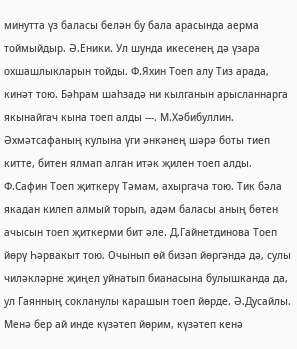минутта үз баласы белән бу бала арасында аерма тоймыйдыр. Ә.Еники. Ул шунда икесенең дә үзара охшашлыкларын тойды. Ф.Яхин Тоеп алу Тиз арада, кинәт тою. Бәһрам шаһзадә ни кылганын арысланнарга якынайгач кына тоеп алды ---. М.Хәбибуллин. Әхмәтсафаның кулына үги әнкәнең шәрә боты тиеп китте, битен ялмап алган итәк җилен тоеп алды. Ф.Сафин Тоеп җиткерү Тәмам, ахыргача тою. Тик бәла якадан килеп алмый торып, адәм баласы аның бөтен ачысын тоеп җиткерми бит әле. Д.Гайнетдинова Тоеп йөрү Һәрвакыт тою. Очынып өй бизәп йөргәндә дә, сулы чиләкләрне җиңел уйнатып бианасына булышканда да, ул Гаянның сокланулы карашын тоеп йөрде. Ә.Дусайлы. Менә бер ай инде күзәтеп йөрим, күзәтеп кенә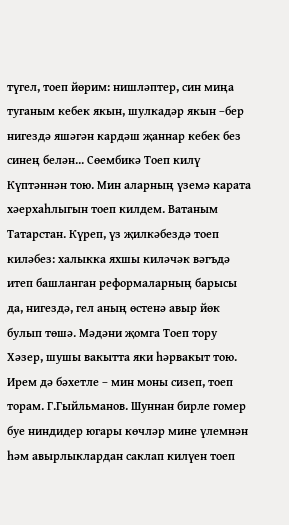түгел, тоеп йөрим: нишләптер, син миңа туганым кебек якын, шулкадәр якын –бер нигездә яшәгән кардәш җаннар кебек без синең белән... Сөембикә Тоеп килү Күптәннән тою. Мин аларның үземә карата хәерхаһлыгын тоеп килдем. Ватаным Татарстан. Күреп, үз җилкәбездә тоеп киләбез: халыкка яхшы киләчәк вәгъдә итеп башланган реформаларның барысы да, нигездә, гел аның өстенә авыр йөк булып төшә. Мәдәни җомга Тоеп тору Хәзер, шушы вакытта яки һәрвакыт тою. Ирем дә бәхетле – мин моны сизеп, тоеп торам. Г.Гыйльманов. Шуннан бирле гомер буе ниндидер югары көчләр мине үлемнән һәм авырлыклардан саклап килүен тоеп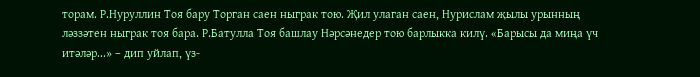торам. Р.Нуруллин Тоя бару Торган саен ныграк тою. Җил улаган саен, Нурислам җылы урынның ләззәтен ныграк тоя бара. Р.Батулла Тоя башлау Нәрсәнедер тою барлыкка килү. «Барысы да миңа үч итәләр...» – дип уйлап, үз-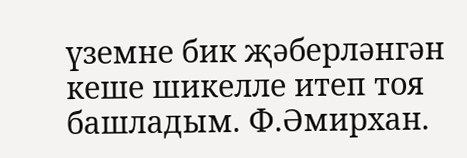үземне бик җәберләнгән кеше шикелле итеп тоя башладым. Ф.Әмирхан.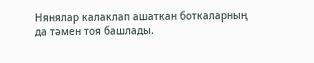Нянялар калаклап ашаткан боткаларның да тәмен тоя башлады.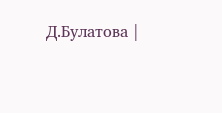Д.Булатова |